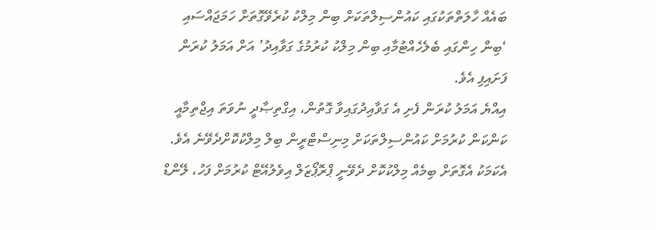ބައެއް ހާލަތްތަކުގައި ކައުންސިލްތަކަށް ބިން މިލްކު ކުރެވޭގޮތަށް ހަމަޖައްސައި ‘ބިން ހިންގައި ބެލެހެއްޓުމާއި ބިން މިލްކު ކުރުމުގެ ގަވާއިދު’ އަށް އަމަލު ކުރަން ފަށައިފި އެވެ.
އިއްޔެ އަމަލު ކުރަން ފެށި އެ ގަވާއިދުގައިވާ ގޮތުން، އިގްތިޞާދީ ނުވަތަ އިޖްތިމާއީ ކަންކަން ކުރުމަށް ކައުންސިލްތަކަށް މިނިސްޓްރީން ބިލް މިލްކުކޮށްދެވޭނެ އެވެ.
އެކަމަކު އެގޮތަށް ބިމެއް މިލްކުކޮށް ދެވޭނީ ޕްރޮޕޯޒަލް އިވެލުއޭޓް ކުރުމަށް ފަހު، ލޭންޑް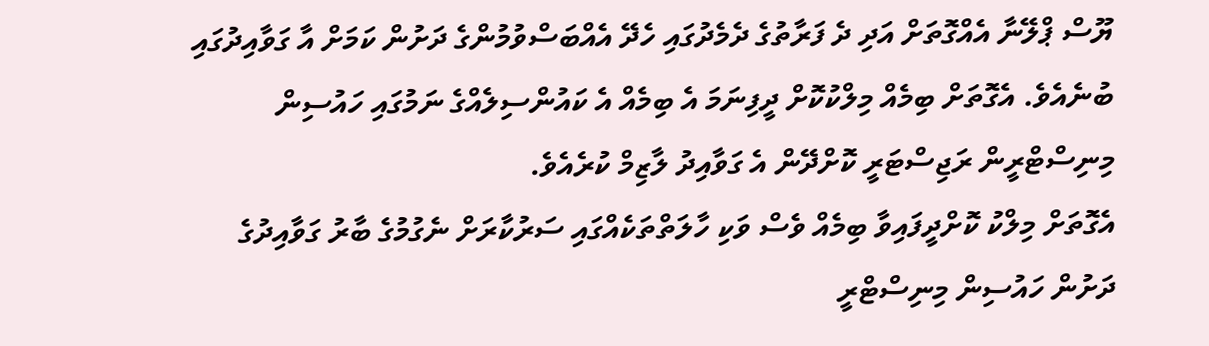ޔޫސް ޕްލޭނާ އެއްގޮތަށް އަދި ދެ ފަރާތުގެ ދެމެދުގައި ހެދޭ އެއްބަސްވުމުންގެ ދަށުން ކަމަށް އާ ގަވާއިދުގައި ބުނެއެވެ. އެގޮތަށް ބިމެއް މިލްކުކޮށް ދީފިނަމަ އެ ބިމެއް އެ ކައުންސިލެއްގެ ނަމުގައި ހައުސިން މިނިސްޓްރީން ރަޖިސްޓަރީ ކޮށްދޭން އެ ގަވާއިދު ލާޒިމް ކުރެއެވެ.
އެގޮތަށް މިލްކު ކޮށްދީފައިވާ ބިމެއް ވެސް ވަކި ހާލަތްތަކެއްގައި ސަރުކާރަށް ނެގުމުގެ ބާރު ގަވާއިދުގެ ދަށުން ހައުސިން މިނިސްޓްރީ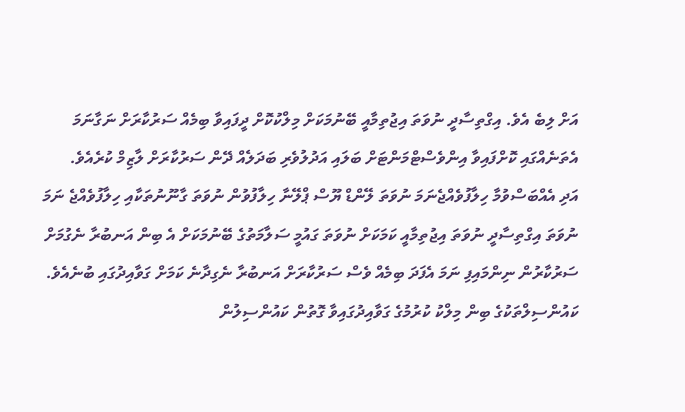އަށް ލިބެ އެވެ. އިގްތިސާދީ ނުވަތަ އިޖުތިމާއީ ބޭނުމަކަށް މިލްކުކޮށް ދީފައިވާ ބިމެއް ސަރުކާރަށް ނަގާނަމަ އެތަނެއްގައި ކޮށްފައިވާ އިންވެސްޓްމަންޓަށް ބަލައި އަދުލުވެރި ބަދަލެއް ދޭން ސަރުކާރަށް ލާޒިމް ކުރެއެވެ.
އަދި އެއްބަސްވުމާ ހިލާފުވެއްޖެނަމަ ނުވަތަ ލޭންޑް ޔޫސް ޕްލޭނާ ހިލާފުވުން ނުވަތަ ގާނޫނުތަކާއި ހިލާފުވެއްޖެ ނަމަ ނުވަތަ އިގްތިސާދީ ނުވަތަ އިޖުތިމާއީ ކަމަކަށް ނުވަތަ ގައުމީ ސަލާމަތުގެ ބޭނުމަކަށް އެ ބިން އަނބުރާ ނެގުމަށް ސަރުކާރުން ނިންމައިފި ނަމަ އެފަދަ ބިމެއް ވެސް ސަރުކާރަށް އަނބުރާ ނެގިދާނެ ކަމަށް ގަވާއިދުގައި ބުނެއެވެ.
ކައުންސިލްތަކުގެ ބިން މިލްކު ކުރުމުގެ ގަވާއިދުގައިވާ ގޮތުން ކައުންސިލުން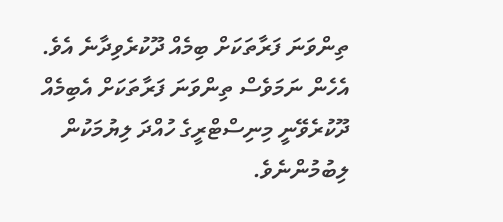ތިންވަނަ ފަރާތަކަށް ބިމެއް ދޫކުރެވިދާނެ އެވެ. އެހެން ނަމަވެސް ތިންވަނަ ފަރާތަކަށް އެބިމެއް ދޫކުރެވޭނީ މިނިސްޓްރީގެ ހުއްދަ ލިޔުމަކުން ލިބުމުންނެވެ.